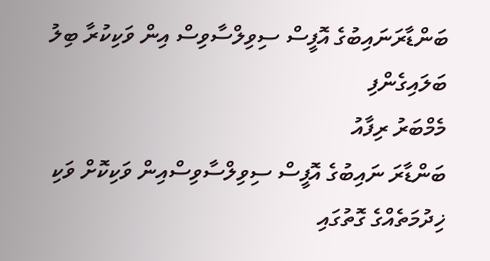ބަންޑާރަނައިބުގެ އޮފީސް ސިވިލްސާވިސް އިން ވަކިކުރާ ބިލު ބަލައިގެންފި
މެމްބަރު ރިފާއު
ބަންޑާރަ ނައިބުގެ އޮފީސް ސިވިލްސާވިސްއިން ވަކިކޮށް ވަކި ޚިދުމަތެއްގެ ގޮތުގައި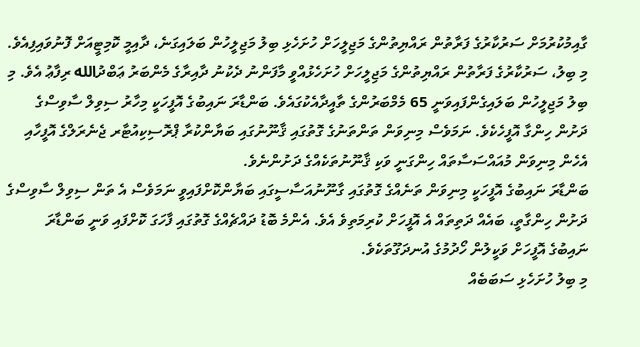ގާއިމުކުރުމަށް ސަރުކާރުގެ ފަރާތުން ރައްޔިތުންގެ މަޖިލީހަށް ހުށަހެޅި ބިލު މަޖިލީހުން ބަލައިގަނެ، ދާއިމީ ކޮމިޓީއަށް ފޮނުވައިފިއެވެ.
މި ބިލު، ސަރުކާރުގެ ފަރާތުން ރައްޔިތުންގެ މަޖިލީހަށް ހުށަހެޅުއްވީ މާފަންނު ދެކުނު ދާއިރާގެ މެންބަރު ޢަބްދުالله ރިފާޢު އެވެ. މި ބިލު މަޖިލީހުން ބަލައިގެންފައިވަނީ 65 މެމްބަރުންގެ ތާއީދާއެކުގައެވެ. ބަންޑާރަ ނައިބުގެ އޮފީހަކީ މިހާރު ސިވިލް ސާވިސްގެ ދަށުން ހިންގާ އޮފީހެކެވެ. ނަމަވެސް މިނިވަން ތަންތަނުގެ ގޮތުގައި ޤާނޫނުގައި ބަޔާންކުރާ ޕްރޮސިކިއުޓާރ ޖެނެރަލްގެ އޮފީހާއި އެހެން މިނިވަން މުއައްސަސާތައް ހިންގަނީ ވަކި ޤާނޫނުތަކެއްގެ ދަށުންނެވެ.
ބަންޑާރަ ނައިބުގެ އޮފީހަކީ މިނިވަން ތަނެއްގެ ގޮތުގައި ގާނޫނުއަސާސީގައި ބަޔާންކޮށްފައިވީ ނަމަވެސް އެ ތަން ސިވިލް ސާވިސްގެ ދަށުން ހިންގާތީ، ބައެއް ދަތިތައް އެ އޮފީހަށް ކުރިމަތިވެ އެވެ. އެންމެ ބޮޑު ދައްޗެއްގެ ގޮތުގައި ފާހަގަ ކޮށްފައި ވަނީ ބަންޑާރަ ނައިބުގެ އޮފީހަށް ވަކީލުން ހޯދުމުގެ އުނދަގޫތަކެވެ.
މި ބިލު ހުށަހެޅި ސަބަބެއް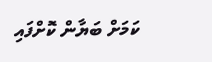ކަމަށް ބަޔާން ކޮށްފައި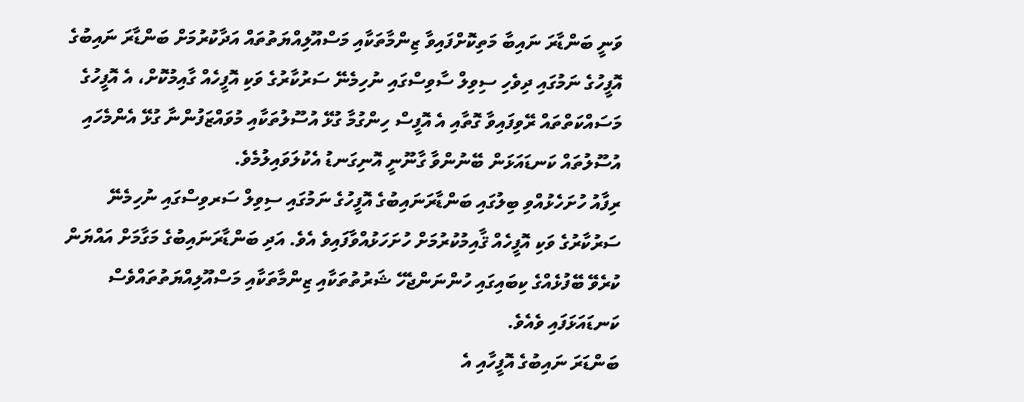ވަނީ ބަންޑާރަ ނައިބާ މަތިކޮށްފައިވާ ޒިންމާތަކާއި މަސްއޫލިއްޔަތުތައް އަދާކުރުމަށް ބަންޑާރަ ނައިބުގެ އޮފީހުގެ ނަމުގައި ދިވެހި ސިވިލް ސާވިސްގައި ނުހިމެނޭ ސަރުކާރުގެ ވަކި އޮފީހެއް ގާއިމުކޮށް، އެ އޮފީހުގެ މަސައްކަތްތައް ރޭވިފައިވާ ގޮތާއި އެ އޮފީސް ހިންގުމާ ގުޅޭ އުސޫލުތަކާއި މުވައްޒަފުންނާ ގުޅޭ އެންމެހައި އުސޫލުތައް ކަނޑައަޅަން ބޭނުންވާ ގާނޫނީ އޮނިގަނޑު އެކުލަވައިލުމެވެ.
ރިފާއު ހުށަހެޅުއްވި ބިލުގައި ބަންޑާރަނައިބުގެ އޮފީހުގެ ނަމުގައި ސިވިލް ސަރވިސްގައި ނުހިމެނޭ ސަރުކާރުގެ ވަކި އޮފީހެއް ޤާއިމުކުރުމަށް ހުށަހަޅުއްވާފައިވެ އެވެ. އަދި ބަންޑާރަނައިބުގެ މަގާމަށް އައްޔަން ކުރެވޭ ބޭފުޅެއްގެ ކިބައިގައި ހުންނަންޖެހޭ ޝަރުތުތަކާއި ޒިންމާތަކާއި މަސްއޫލިއްޔަތުތައްވެސް ކަނޑައަޅަފައި ވެއެވެ.
ބަންޑަރަ ނައިބުގެ އޮފީހާއި އެ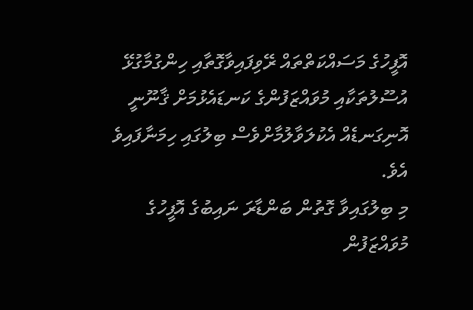އޮފީހުގެ މަސައްކަތްތައް ރޭވިފައިވާގޮތާއި ހިންގުމާގުޅޭ އުސޫލުތަކާއި މުވައްޒަފުންގެ ކަނޑައެޅުމަށް ޤާނޫނީ އޮނިގަނޑެއް އެކުލަވާލުމާށްވެސް ބިލުގައި ހިމަނާފައިވެ އެވެ.
މި ބިލުގައިވާ ގޮތުން ބަންޑާރަ ނައިބުގެ އޮފީހުގެ މުވައްޒަފުން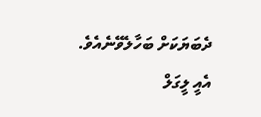ދެބަޔަކަށް ބަހާލެވޭނެއެވެ. އެއީ ލީގަލް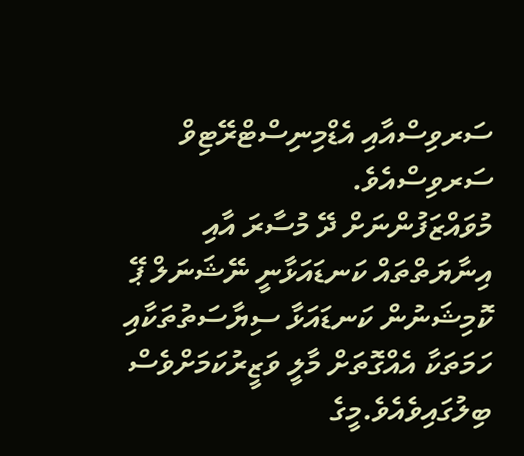ސަރވިސްއާއި އެޑްމިނިސްޓްރޭޓިވް ސަރވިސްއެވެ.
މުވައްޒަފުންނަށް ދޭ މުސާރަ އާއި އިނާޔަތްތައް ކަނޑައަޅާނީ ނޭޝަނަލް ޕޭ ކޮމިޝަނުން ކަނޑައަޅާ ސިޔާސަތުތަކާއި ހަމަތަކާ އެއްގޮތަށް މާލީ ވަޒީރުކަމަށްވެސް ބިލުގައިވެއެވެ.މީގެ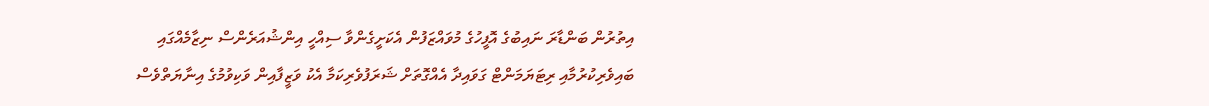އިތުރުން ބަންޑާރަ ނައިބުގެ އޮފީހުގެ މުވައްޒަފުން އެކަށީގެންވާ ސިއްހީ އިންޝުއަރެންސް ނިޒާމެއްގައި ބައިވެރިކުރުމާއި ރިޓަޔަމަންޓް ގަވައިދާ އެއްގޮތަށް ޝަރަފުވެރިކަމާ އެކު ވަޒީފާއިން ވަކިވުމުގެ އިނާޔަތްވެސް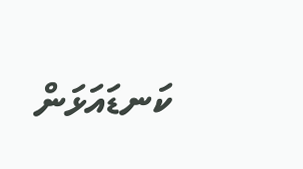ކަނޑައަޅަން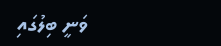ވަނީ ބިލުގައި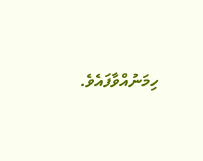ހިމަނުއްވާފައެވެ.